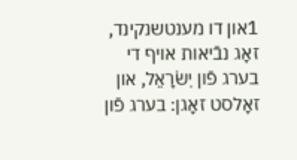1און דו מענטשנקינד, זאָג נבֿיאות אױף די בערג פֿון יִשׂרָאֵל, און זאָלסט זאָגן: בערג פֿון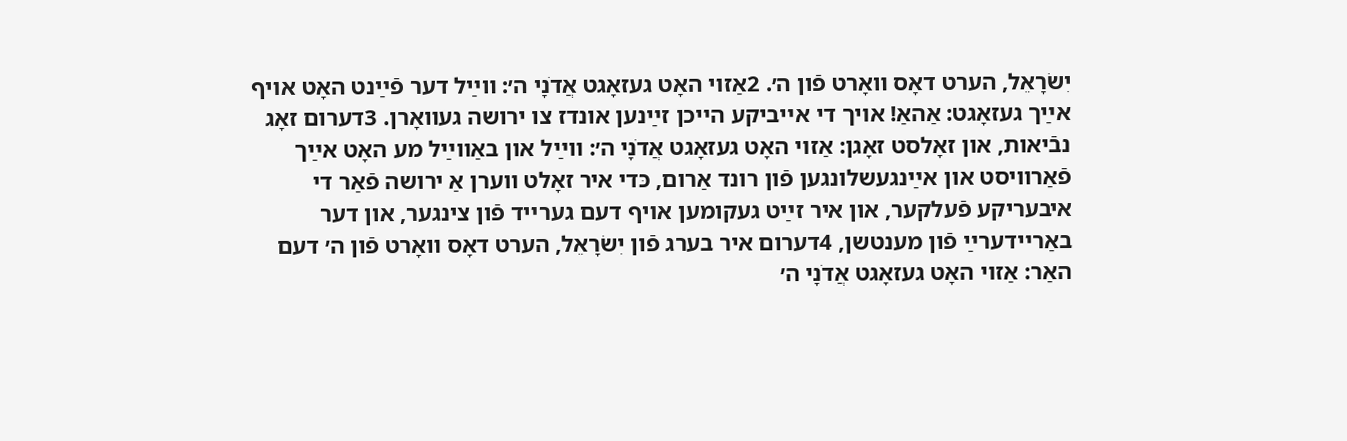יִשׂרָאֵל, הערט דאָס װאָרט פֿון ה׳. 2אַזױ האָט געזאָגט אֲדֹנָי ה׳: װײַל דער פֿײַנט האָט אױף אײַך געזאָגט: אַהאַ! אױך די אײביקע הײכן זײַנען אונדז צו ירושה געװאָרן. 3דערום זאָג נבֿיאות, און זאָלסט זאָגן: אַזױ האָט געזאָגט אֲדֹנָי ה׳: װײַל און באַװײַל מע האָט אײַך פֿאַרװיסט און אײַנגעשלונגען פֿון רונד אַרום, כּדי איר זאָלט װערן אַ ירושה פֿאַר די איבעריקע פֿעלקער, און איר זײַט געקומען אױף דעם גערײד פֿון צינגער, און דער באַרײדערײַ פֿון מענטשן, 4דערום איר בערג פֿון יִשׂרָאֵל, הערט דאָס װאָרט פֿון ה׳ דעם האַר: אַזױ האָט געזאָגט אֲדֹנָי ה׳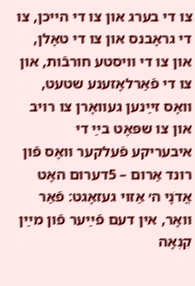צו די בערג און צו די הײכן, צו די גראָבנס און צו די טאָלן, און צו די װיסטע חורבֿות, און צו די פֿאַרלאָזענע שטעט, װאָס זײַנען געװאָרן צו רױב און צו שפּאָט בײַ די איבעריקע פֿעלקער װאָס פֿון רונד אַרום – 5דערום האָט אֲדֹנָי ה׳ אַזױ געזאָגט: פֿאַר װאָר, אין דעם פֿײַער פֿון מײַן קִנְאָה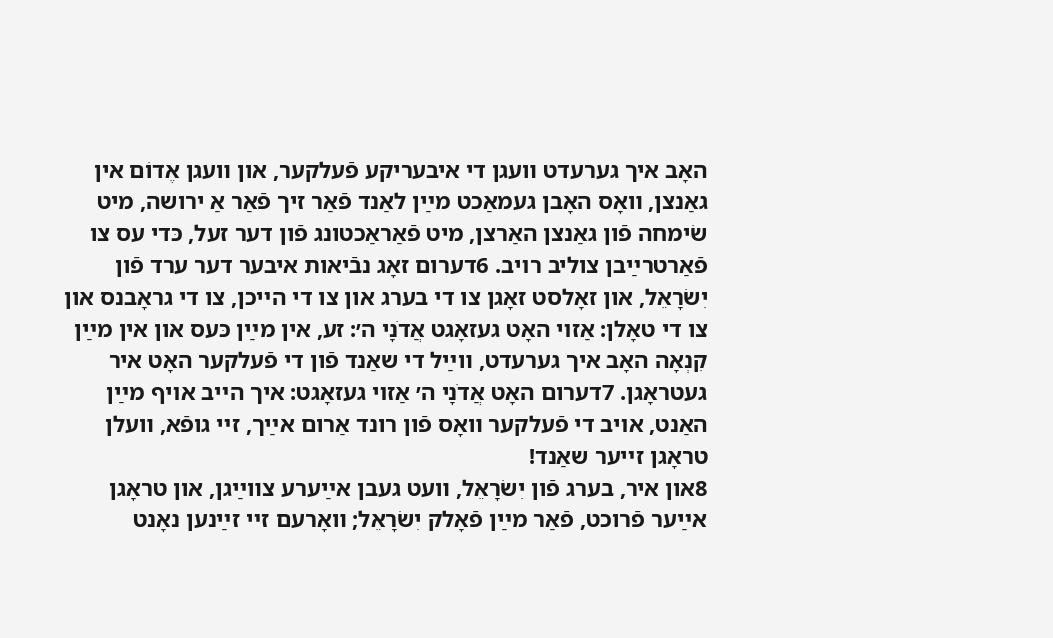האָב איך גערעדט װעגן די איבעריקע פֿעלקער, און װעגן אֶדוֹם אין גאַנצן, װאָס האָבן געמאַכט מײַן לאַנד פֿאַר זיך פֿאַר אַ ירושה, מיט שׂימחה פֿון גאַנצן האַרצן, מיט פֿאַראַכטונג פֿון דער זעל, כּדי עס צו פֿאַרטרײַבן צוליב רױב. 6דערום זאָג נבֿיאות איבער דער ערד פֿון יִשׂרָאֵל, און זאָלסט זאָגן צו די בערג און צו די הײכן, צו די גראָבנס און צו די טאָלן: אַזױ האָט געזאָגט אֲדֹנָי ה׳: זע, אין מײַן כּעס און אין מײַן קִנְאָה האָב איך גערעדט, װײַל די שאַנד פֿון די פֿעלקער האָט איר געטראָגן. 7דערום האָט אֲדֹנָי ה׳ אַזױ געזאָגט: איך הײב אױף מײַן האַנט, אױב די פֿעלקער װאָס פֿון רונד אַרום אײַך, זײ גופֿא, װעלן טראָגן זײער שאַנד!
8און איר, בערג פֿון יִשׂרָאֵל, װעט געבן אײַערע צװײַגן, און טראָגן אײַער פֿרוכט, פֿאַר מײַן פֿאָלק יִשׂרָאֵל; װאָרעם זײ זײַנען נאָנט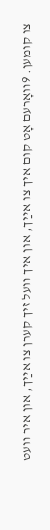צו קומען. 9װאָרעם אָט קום איך צו אײַך, און איך װעל זיך קערן צו אײַך, און איר װעט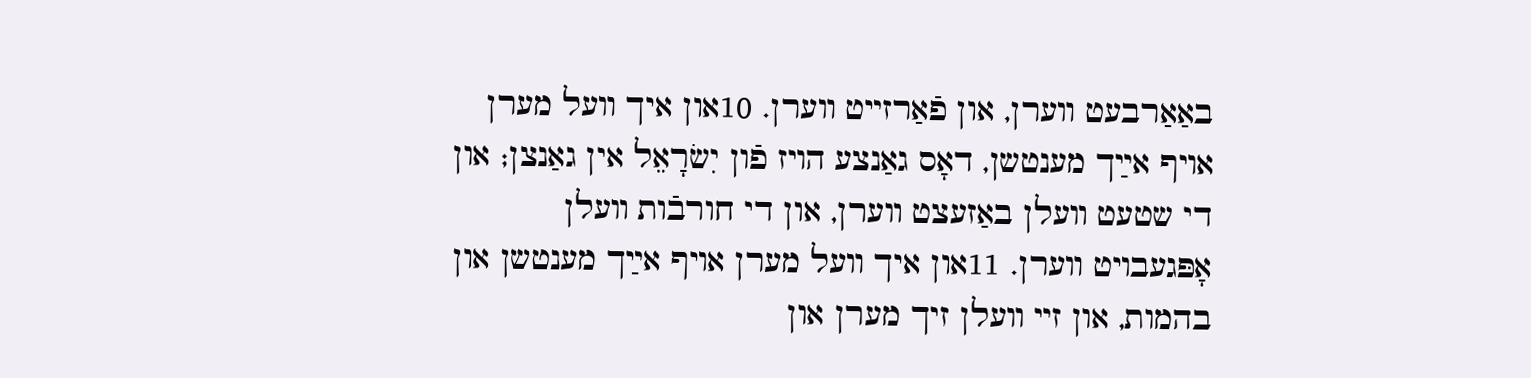באַאַרבעט װערן, און פֿאַרזײט װערן. 10און איך װעל מערן אױף אײַך מענטשן, דאָס גאַנצע הױז פֿון יִשׂרָאֵל אין גאַנצן; און די שטעט װעלן באַזעצט װערן, און די חורבֿות װעלן אָפּגעבױט װערן. 11און איך װעל מערן אױף אײַך מענטשן און בהמות, און זײ װעלן זיך מערן און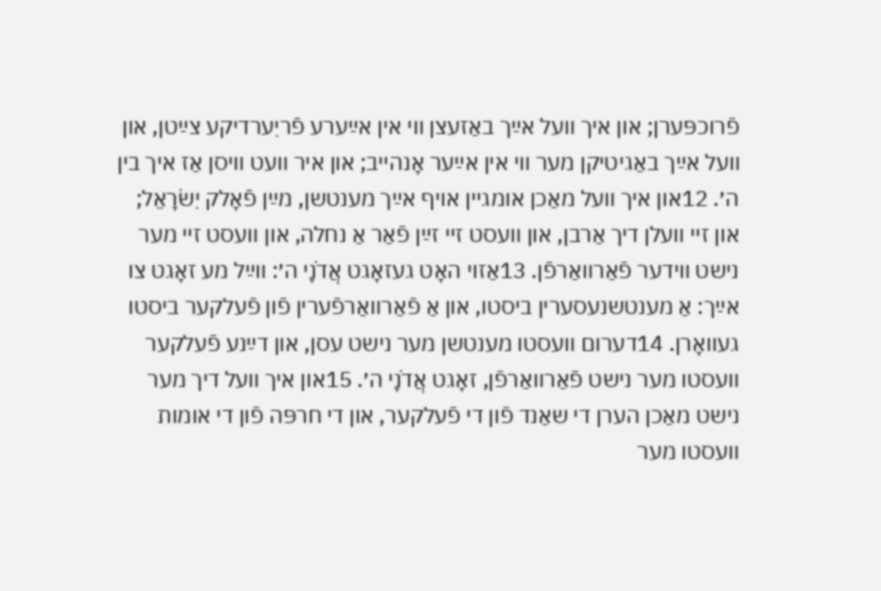פֿרוכפּערן; און איך װעל אײַך באַזעצן װי אין אײַערע פֿריִערדיקע צײַטן, און װעל אײַך באַגיטיקן מער װי אין אײַער אָנהײב; און איר װעט װיסן אַז איך בין ה׳. 12און איך װעל מאַכן אומגײן אױף אײַך מענטשן, מײַן פֿאָלק יִשׂרָאֵל; און זײ װעלן דיך אַרבן, און װעסט זײ זײַן פֿאַר אַ נחלה, און װעסט זײ מער נישט װידער פֿאַרװאַרפֿן. 13אַזױ האָט געזאָגט אֲדֹנָי ה׳: װײַל מע זאָגט צו אײַך: אַ מענטשנעסערין ביסטו, און אַ פֿאַרװאַרפֿערין פֿון פֿעלקער ביסטו געװאָרן. 14דערום װעסטו מענטשן מער נישט עסן, און דײַנע פֿעלקער װעסטו מער נישט פֿאַרװאַרפֿן, זאָגט אֲדֹנָי ה׳. 15און איך װעל דיך מער נישט מאַכן הערן די שאַנד פֿון די פֿעלקער, און די חרפּה פֿון די אומות װעסטו מער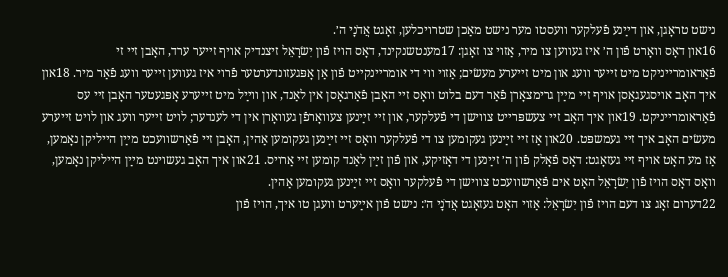נישט טראָגן, און דײַנע פֿעלקער װעסטו מער נישט מאַכן שטרױכלען, זאָגט אֲדֹנָי ה׳.
16און דאָס װאָרט פֿון ה׳ איז געװען צו מיר, אַזױ צו זאָגן: 17מענטשנקינד, דאָס הױז פֿון יִשׂרָאֵל זיצנדיק אױף זײער ערד, האָבן זײ זי פֿאַראומרײניקט מיט זײער װעג און מיט זײערע מעשׂים; אַזױ װי די אומרײנקײט פֿון אַן אָפּגעזונדערטער פֿרױ איז געװען זײער װעג פֿאַר מיר. 18און איך האָב אױסגעגאָסן אױף זײ מײַן גרימצאָרן פֿאַר דעם בלוט װאָס זײ האָבן פֿאַרגאָסן אין לאַנד, און װײַל מיט זײערע אָפּגעטער האָבן זײ עס פֿאַראומרײניקט. 19און איך האָב זײ צעשפּרײט צװישן די פֿעלקער, און זײ זײַנען צעװאָרפֿן געװאָרן אין די לענדער; לױט זײער װעג און לױט זײערע מעשׂים האָב איך זײ געמשפּט. 20און אַז זײ זײַנען געקומען צו די פֿעלקער װאָס זײ זײַנען געקומען אַהין, האָבן זײ פֿאַרשװעכט מײַן הײליקן נאָמען, אַז מע האָט אױף זײ געזאָגט: דאָס פֿאָלק פֿון ה׳ זײַנען די דאָזיקע, און פֿון זײַן לאַנד קומען זײ אַרױס. 21און איך האָב געשױנט מײַן הײליקן נאָמען, װאָס דאָס הױז פֿון יִשׂרָאֵל האָט אים פֿאַרשװעכט צװישן די פֿעלקער װאָס זײ זײַנען געקומען אַהין.
22דערום זאָג צו דעם הױז פֿון יִשׂרָאֵל: אַזױ האָט געזאָגט אֲדֹנָי ה׳: נישט פֿון אײַערט װעגן טו איך, הױז פֿון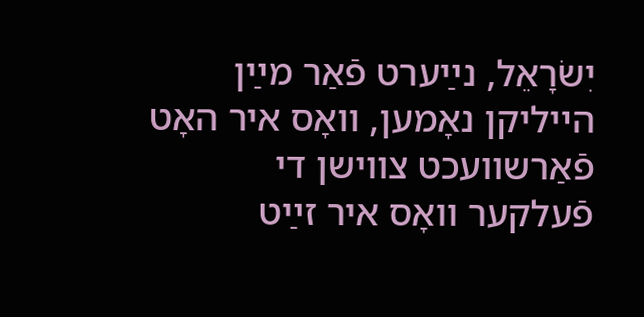יִשׂרָאֵל, נײַערט פֿאַר מײַן הײליקן נאָמען, װאָס איר האָט פֿאַרשװעכט צװישן די פֿעלקער װאָס איר זײַט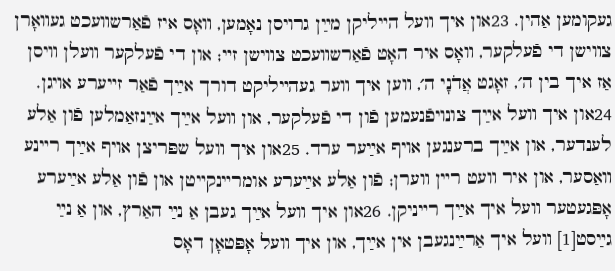געקומען אַהין. 23און איך װעל הײליקן מײַן גרױסן נאָמען, װאָס איז פֿאַרשװעכט געװאָרן צװישן די פֿעלקער, װאָס איר האָט פֿאַרשװעכט צװישן זײ; און די פֿעלקער װעלן װיסן אַז איך בין ה׳, זאָגט אֲדֹנָי ה׳, װען איך װער געהײליקט דורך אײַך פֿאַר זײערע אױגן. 24און איך װעל אײַך צונױפֿנעמען פֿון די פֿעלקער, און װעל אײַך אײַנזאַמלען פֿון אַלע לענדער, און אײַך ברענגען אױף אײַער ערד. 25און איך װעל שפּריצן אױף אײַך רײנע װאַסער, און איר װעט רײן װערן; פֿון אַלע אײַערע אומרײנקײטן און פֿון אַלע אײַערע אָפּגעטער װעל איך אײַך רײניקן. 26און איך װעל אײַך געבן אַ נײַ האַרץ, און אַ נײַ גײַסט[1] װעל איך אַרײַנגעבן אין אײַך, און איך װעל אָפּטאָן דאָס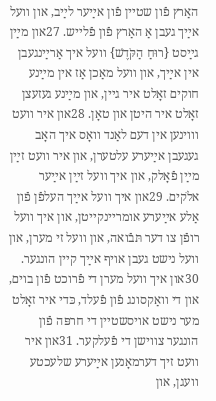האַרץ פֿון שטײן פֿון אײַער לײַב, און װעל אײַך געבן אַ האַרץ פֿון פֿלײש. 27און מײַן גײַסט {רוּחַ הַקֹּדֶשׁ} װעל איך אַרײַנגעבן אין אײַך, און װעל מאַכן אַז אין מײַנע חוקים זאָלט איר גײן, און מײַנע געזעצן זאָלט איר היטן און טאָן. 28און איר װעט װױנען אין דעם לאַנד װאָס איך האָב געגעבן אײַערע עלטערן, און איר װעט זײַן מײַן פֿאָלק, און איך װעל זײַן אײַער אלֹקים. 29און איך װעל אײַך העלפֿן פֿון אַלע אײַערע אומרײנקײטן, און איך װעל רופֿן צו דער תּבֿואה, און װעל זי מערן, און װעל נישט געבן אױף אײַך קײן הונגער. 30און איך װעל מערן די פֿרוכט פֿון בױם, און די װאַקסונג פֿון פֿעלד, כּדי איר זאָלט מער נישט אױסשטײן די חרפּה פֿון הונגער צװישן די פֿעלקער. 31און איר װעט זיך דערמאָנען אײַערע שלעכטע װעגן, און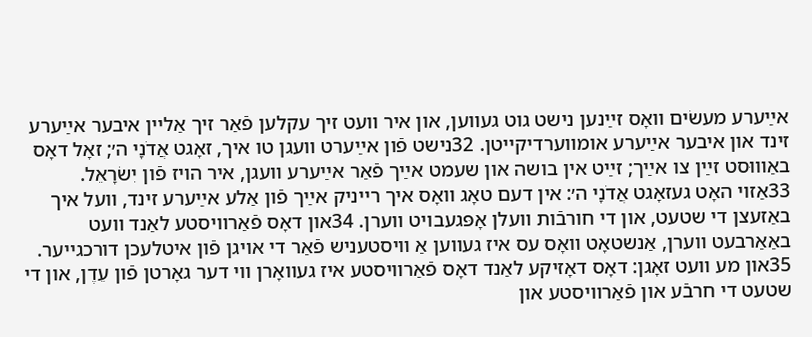אײַערע מעשׂים װאָס זײַנען נישט גוט געװען, און איר װעט זיך עקלען פֿאַר זיך אַלײן איבער אײַערע זינד און איבער אײַערע אומװערדיקײטן. 32נישט פֿון אײַערט װעגן טו איך, זאָגט אֲדֹנָי ה׳; זאָל דאָס באַװוּסט זײַן צו אײַך; זײַט אין בושה און שעמט אײַך פֿאַר אײַערע װעגן, איר הױז פֿון יִשׂרָאֵל.
33אַזױ האָט געזאָגט אֲדֹנָי ה׳: אין דעם טאָג װאָס איך רײניק אײַך פֿון אַלע אײַערע זינד, װעל איך באַזעצן די שטעט, און די חורבֿות װעלן אָפּגעבױט װערן. 34און דאָס פֿאַרװיסטע לאַנד װעט באַאַרבעט װערן, אַנשטאָט װאָס עס איז געװען אַ װיסטעניש פֿאַר די אױגן פֿון איטלעכן דורכגײער. 35און מע װעט זאָגן: דאָס דאָזיקע לאַנד דאָס פֿאַרװיסטע איז געװאָרן װי דער גאָרטן פֿון עֵדֶן, און די שטעט די חרבֿע און פֿאַרװיסטע און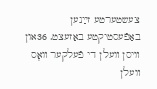צעשטערטע זײַנען באַפֿעסטיקטע באַזעצט. 36און װיסן װעלן די פֿעלקער װאָס װעלן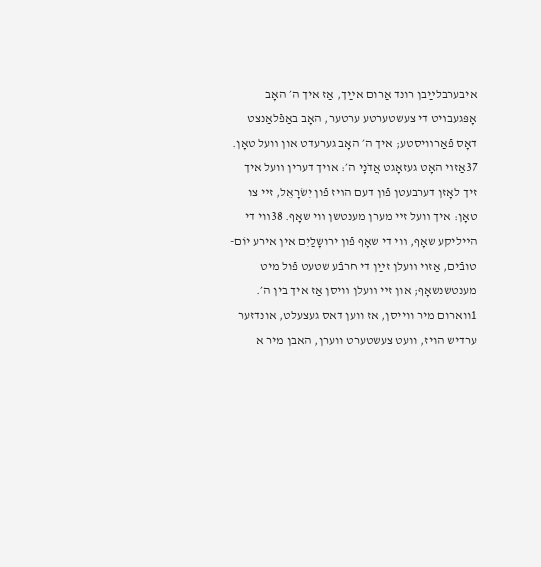איבערבלײַבן רונד אַרום אײַך, אַז איך ה׳ האָב אָפּגעבױט די צעשטערטע ערטער, האָב באַפֿלאַנצט דאָס פֿאַרװיסטע; איך ה׳ האָב גערעדט און װעל טאָן.
37אַזױ האָט געזאָגט אֲדֹנָי ה׳: אױך דערין װעל איך זיך לאָזן דערבעטן פֿון דעם הױז פֿון יִשׂרָאֵל, זײ צו טאָן: איך װעל זײ מערן מענטשן װי שאָף. 38װי די הײליקע שאָף, װי די שאָף פֿון ירושָלַיִם אין אירע יוֹם-טובֿים, אַזױ װעלן זײַן די חרבֿע שטעט פֿול מיט מענטשנשאָף; און זײ װעלן װיסן אַז איך בין ה׳.
1ווארום מיר ווייסן, אז ווען דאס געצעלט, אונדזער ערדיש הויז, וועט צעשטערט ווערן, האבן מיר א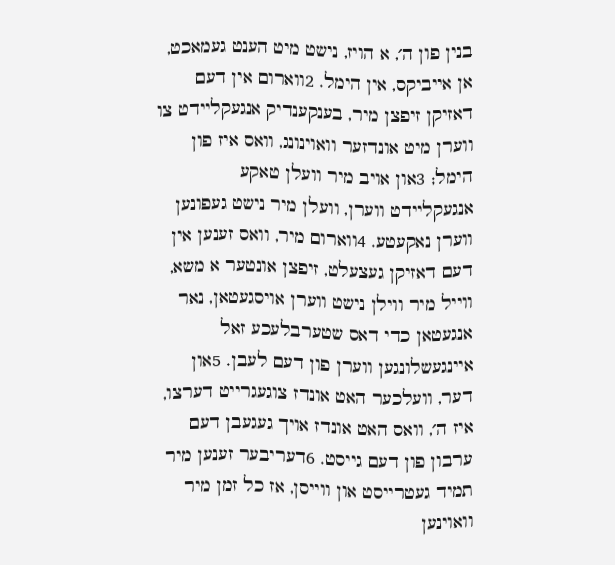בנין פון ה׳, א הויז, נישט מיט הענט געמאכט, אן אייביקס, אין הימל. 2ווארום אין דעם דאזיקן זיפצן מיר, בענקענדיק אנגעקליידט צו ווערן מיט אונדזער וואוינונג, וואס איז פון הימל; 3און אויב מיר וועלן טאקע אנגעקליידט ווערן, וועלן מיר נישט געפונען ווערן נאקעטע. 4ווארום מיר, וואס זענען אין דעם דאזיקן געצעלט, זיפצן אונטער א משא, ווייל מיר ווילן נישט ווערן אויסגעטאן, נאר אנגעטאן כדי דאס שטערבלעכע זאל איינגעשלונגען ווערן פון דעם לעבן. 5און דער, וועלכער האט אונדז צוגעגרייט דערצו, איז ה׳, וואס האט אונדז אויך געגעבן דעם ערבון פון דעם גייסט. 6דעריבער זענען מיר תמיד געטרייסט און ווייסן, אז כל זמן מיר וואוינען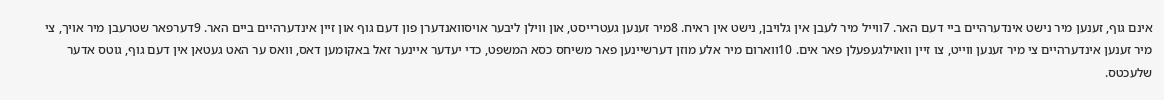אינם גוף, זענען מיר נישט אינדערהיים ביי דעם האר. 7ווייל מיר לעבן אין גלויבן, נישט אין ראיח. 8מיר זענען געטרייסט, און ווילן ליבער אויסוואנדערן פון דעם גוף און זיין אינדערהיים ביים האר. 9דערפאר שטרעבן מיר אויך, צי מיר זענען אינדערהיים צי מיר זענען ווייט, צו זיין וואוילגעפעלן פאר אים. 10ווארום מיר אלע מוזן דערשיינען פאר משיחס כסא המשפט, כדי יעדער איינער זאל באקומען דאס, וואס ער האט געטאן אין דעם גוף, גוטס אדער שלעכטס.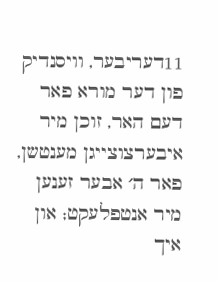11דעריבער, וויסנדיק פון דער מורא פאר דעם האר, זוכן מיר איבערצוצייגן מענטשן, פאר ה׳ אבער זענען מיר אנטפלעקט; און איך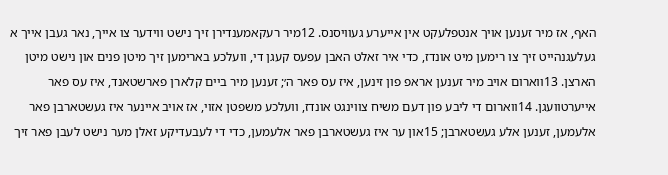האף, אז מיר זענען אויך אנטפלעקט אין אייערע געוויסנס. 12מיר רעקאמענדירן זיך נישט ווידער צו אייך, נאר געבן אייך א געלעגנהייט זיך צו רימען מיט אונדז, כדי איר זאלט האבן עפעס קעגן די, וועלכע בארימען זיך מיטן פנים און נישט מיטן הארצן. 13ווארום אויב מיר זענען אראפ פון זינען, איז עס פאר ה׳; זענען מיר ביים קלארן פארשטאנד, איז עס פאר אייערטוועגן. 14ווארום די ליבע פון דעם משיח צווינגט אונדז, וועלכע משפטן אזוי, אז אויב איינער איז געשטארבן פאר אלעמען, זענען אלע געשטארבן; 15און ער איז געשטארבן פאר אלעמען, כדי די לעבעדיקע זאלן מער נישט לעבן פאר זיך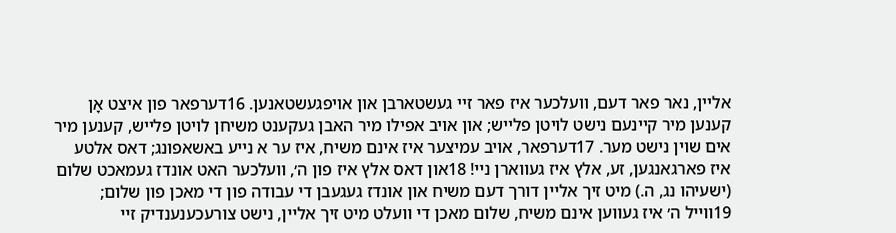אליין, נאר פאר דעם, וועלכער איז פאר זיי געשטארבן און אויפגעשטאנען. 16דערפאר פון איצט אָן קענען מיר קיינעם נישט לויטן פלייש; און אויב אפילו מיר האבן געקענט משיחן לויטן פלייש, קענען מיר אים שוין נישט מער. 17דערפאר, אויב עמיצער איז אינם משיח, איז ער א נייע באשאפונג; דאס אלטע איז פארגאנגען, זע, אלץ איז געווארן ניי! 18און דאס אלץ איז פון ה׳, וועלכער האט אונדז געמאכט שלום (ישעיהו נג, ה.) מיט זיך אליין דורך דעם משיח און אונדז געגעבן די עבודה פון די מאכן פון שלום; 19ווייל ה׳ איז געווען אינם משיח, שלום מאכן די וועלט מיט זיך אליין, נישט צורעכענענדיק זיי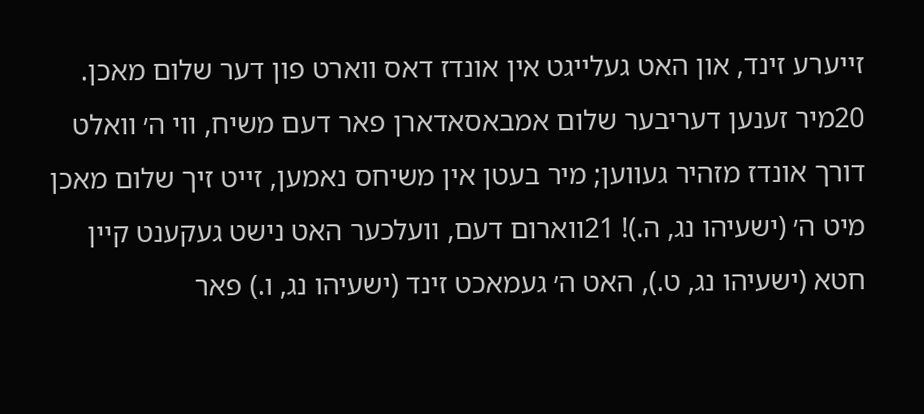זייערע זינד, און האט געלייגט אין אונדז דאס ווארט פון דער שלום מאכן.
20מיר זענען דעריבער שלום אמבאסאדארן פאר דעם משיח, ווי ה׳ וואלט דורך אונדז מזהיר געווען; מיר בעטן אין משיחס נאמען, זייט זיך שלום מאכן מיט ה׳ (ישעיהו נג, ה.)! 21ווארום דעם, וועלכער האט נישט געקענט קיין חטא (ישעיהו נג, ט.), האט ה׳ געמאכט זינד (ישעיהו נג, ו.) פאר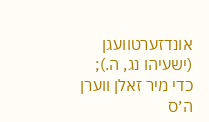אונדזערטוועגן (ישעיהו נג, ה.); כדי מיר זאלן ווערן ה׳ס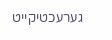גערעכטיקייט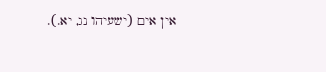אין אים (ישעיהו נג, יא.).